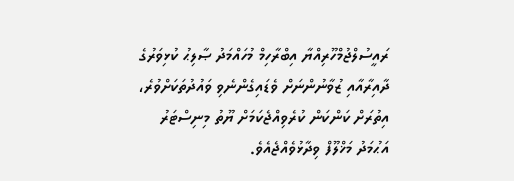ރައީސުލްޖުމްހޫރިއްޔާ އިބްރާހިމް މުހައްމަދު ޞާލިޙު ކުޅިވަރުގެ ދާއިރާއާއި ޒުވާނުންނަށް ވެޑައިގެންނެވި ވައުދުތަކަށްވުރެ، އިތުރަށް ކަންކަން ކުރެވިއްޖެކަމަށް ޔޫތު މިނިސްޓަރު އަޙުމަދު މަޚްލޫފް ވިދާޅުވެއްޖެއެވެ.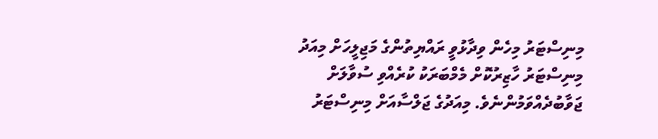މިނިސްޓަރު މިހެން ވިދާޅުވީ ރައްޔިތުންގެ މަޖިލީހަށް މިއަދު މިނިސްޓަރު ހާޒިރުކޮށް މެމްބަރަކު ކުރެއްވި ސުވާލަށް ޖަވާބުދެއްވަމުންނެވެ. މިއަދުގެ ޖަލްސާއަށް މިނިސްޓަރު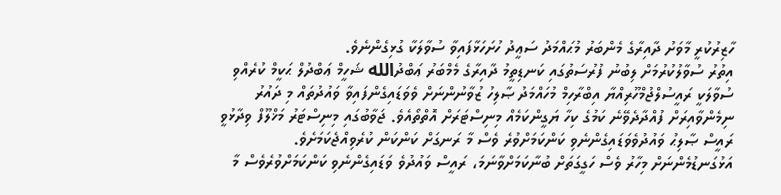ހާޒިރުކުރީ މާވަށު ދާއިރާގެ މެންބަރު މުޙައްމަދު ސަޢީދު ހުށަހަޅާފައިވާ ސުވާލަކާ ގުޅިގެންނެވެ.
އިތުރު ސުވާލުކުރުމަށް ލިބުނު ފުރުސަތުގައި ކަނޑިތީމު ދާއިރާގެ މެމްބަރު ޢަބްދުالله ޝަހީމް ޢަބްދުލް ޙަކީމް ކުރެއްވި ސުވާލަކީ ރައީސުލްޖުމްހޫރިއްޔާ އިބްރާހިމް މުހައްމަދު ޞާލިހު ޒުވާނުންނަށް ވެވަޑައިގެންފައިވާ ވައުދުތައް މި ދައުރު ނިމެންވާއިރަށް ފުއްދާދެވޭނެ ކަމުގެ ކިހާ ޔަގީންކަމެއް މިނިސްޓަރަށް އޮތްތޯއެވެ. ޖަވާބުގައި މިނިސްޓަރު މަޚްލޫފް ވިދާޅުވީ ރައީސް ޞާލިޙު ވައުދުވެވަޑައިގެންނެވި ކަންކަމަށްވުރެ ވެސް މާ ރަނގަށް ކަންކަން ކުރެވިއްޖެކަމަށެވެ.
އަޅުގަނޑުމެންނަށް މިހާރު ވެސް ހަގީގަތަށް ބުނާކަމަށްވާނަމަ، ރައީސް ވައުދުވެ ވަޑައިގެންނެވި ކަންކަމަށްވުރެވެސް މާ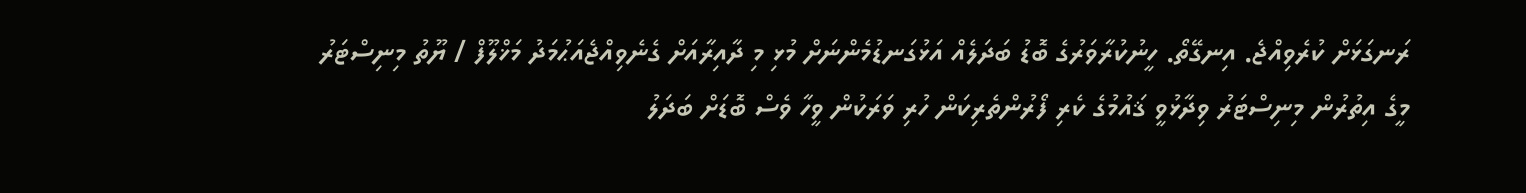ރަނގަޅަށް ކުރެވިއްޖެ. އިނގޭތޯ. ހީނުކުރާވަރުގެ ބޮޑު ބަދަލެއް އަޅުގަނޑުމެންނަށް މުޅި މި ދާއިރާއަށް ގެނެވިއްޖެއަޙުމަދު މަޚްލޫފް / ޔޫތު މިނިސްޓަރު
މީގެ އިތުރުން މިނިސްޓަރު ވިދާޅުވީ ޤައުމުގެ ކެރި ފޯރުންތެރިކަން ހުރި ވަރަކުން ވީހާ ވެސް ބޮޑަށް ބަދަލު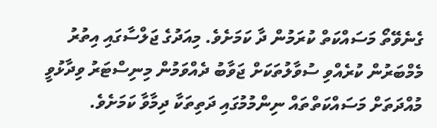ގެނެވޭތޯ މަސައްކަތް ކުރަމުން ދާ ކަމަށެވެ. މިއަދުގެ ޖަލްސާގައި އިތުރު މެމްބަރުން ކުރެއްވި ސުވާލުތަކަށް ޖަވާބު ދެއްވަމުން މިނިސްޓަރު ވިދާޅުވީ މުއްދަތަށް މަސައްކަތްތައް ނިންމުމުގައި ދަތިތަކާ ދިމާވާ ކަމަށެވެ.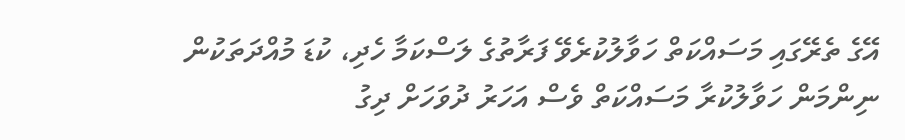އޭގެ ތެރޭގައި މަސައްކަތް ހަވާލުކުރެވޭ ފަރާތުގެ ލަސްކަމާ ހެދި، ކުޑަ މުއްދަތަކުން ނިންމަން ހަވާލުކުރާ މަސައްކަތް ވެސް އަހަރު ދުވަހަށް ދިގު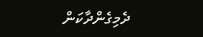ދެމިގެންދާކަން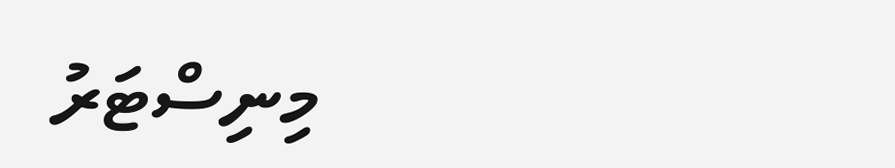މިނިސްޓަރު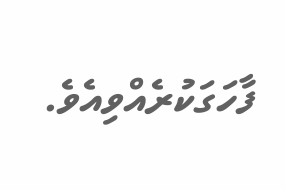ފާހަގަކުރެއްވިއެވެ.